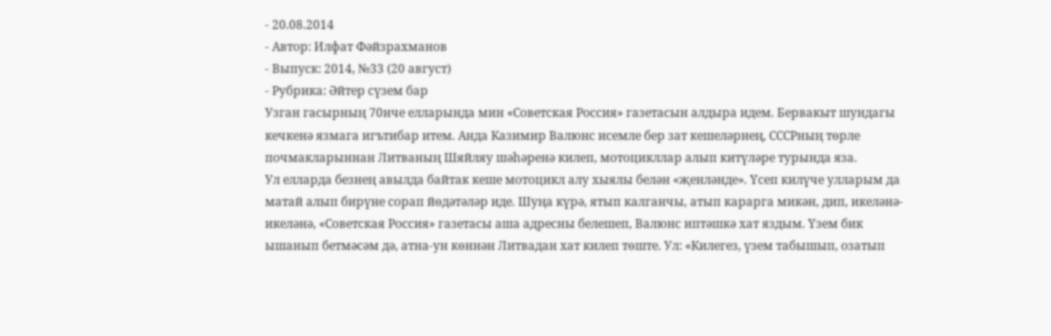- 20.08.2014
- Автор: Илфат Фәйзрахманов
- Выпуск: 2014, №33 (20 август)
- Рубрика: Әйтер сүзем бар
Узган гасырның 70нче елларында мин «Советская Россия» газетасын алдыра идем. Бервакыт шундагы кечкенә язмага игътибар итем. Анда Казимир Валюнс исемле бер зат кешеләрнең, СССРның төрле почмакларыннан Литваның Шяйляу шәһәренә килеп, мотоцикллар алып китүләре турында яза.
Ул елларда безнең авылда байтак кеше мотоцикл алу хыялы белән «җенләнде». Үсеп килүче улларым да матай алып бирүне сорап йөдәтәләр иде. Шуңа күрә, ятып калганчы, атып карарга микән, дип, икеләнә-икеләнә, «Советская Россия» газетасы аша адресны белешеп, Валюнс иптәшкә хат яздым. Үзем бик ышанып бетмәсәм дә, атна-ун көннән Литвадан хат килеп төште. Ул: «Килегез, үзем табышып, озатып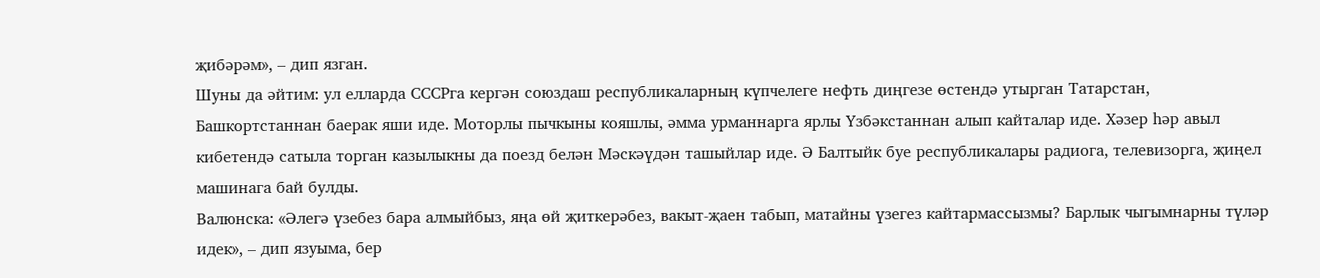җибәрәм», – дип язган.
Шуны да әйтим: ул елларда СССРга кергән союздаш республикаларның күпчелеге нефть диңгезе өстендә утырган Татарстан, Башкортстаннан баерак яши иде. Моторлы пычкыны кояшлы, әмма урманнарга ярлы Үзбәкстаннан алып кайталар иде. Хәзер һәр авыл кибетендә сатыла торган казылыкны да поезд белән Мәскәүдән ташыйлар иде. Ә Балтыйк буе республикалары радиога, телевизорга, җиңел машинага бай булды.
Валюнска: «Әлегә үзебез бара алмыйбыз, яңа өй җиткерәбез, вакыт-җаен табып, матайны үзегез кайтармассызмы? Барлык чыгымнарны түләр идек», – дип язуыма, бер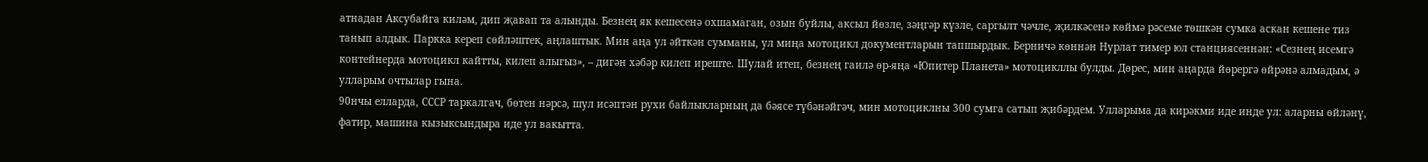атнадан Аксубайга киләм, дип җавап та алынды. Безнең як кешесенә охшамаган, озын буйлы, аксыл йөзле, зәңгәр күзле, саргылт чәчле, җилкәсенә көймә рәсеме төшкән сумка аскан кешене тиз танып алдык. Паркка кереп сөйләштек, аңлаштык. Мин аңа ул әйткән сумманы, ул миңа мотоцикл документларын тапшырдык. Берничә көннән Нурлат тимер юл станциясеннән: «Сезнең исемгә контейнерда мотоцикл кайтты, килеп алыгыз», – дигән хәбәр килеп иреште. Шулай итеп, безнең гаилә өр-яңа «Юпитер Планета» мотоцикллы булды. Дөрес, мин аңарда йөрергә өйрәнә алмадым, ә улларым очтылар гына.
90нчы елларда, СССР таркалгач, бөтен нәрсә, шул исәптән рухи байлыкларның да бәясе түбәнәйгәч, мин мотоциклны 300 сумга сатып җибәрдем. Улларыма да кирәкми иде инде ул: аларны өйләнү, фатир, машина кызыксындыра иде ул вакытта.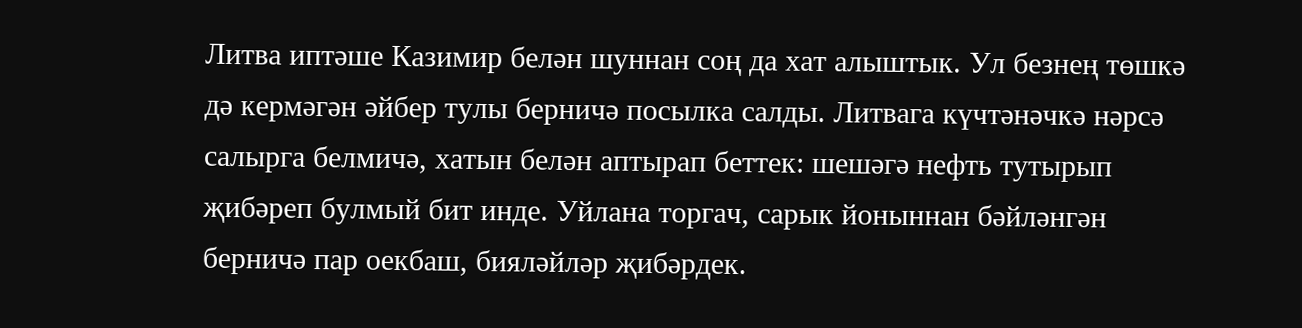Литва иптәше Казимир белән шуннан соң да хат алыштык. Ул безнең төшкә дә кермәгән әйбер тулы берничә посылка салды. Литвага күчтәнәчкә нәрсә салырга белмичә, хатын белән аптырап беттек: шешәгә нефть тутырып җибәреп булмый бит инде. Уйлана торгач, сарык йоныннан бәйләнгән берничә пар оекбаш, бияләйләр җибәрдек.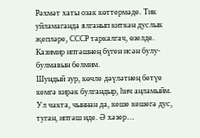Рәхмәт хаты озак көттермәде. Тик уйламаганда ялганып киткән дуслык җепләре, СССР таркалгач, өзелде. Казимир иптәшнең бүген исән булу-булмавын белмим.
Шундый зур, көчле дәүләтнең бетүе кемгә кирәк булгандыр, һич аңламыйм. Ул чакта, чыннан да, кеше кешегә дус, туган, иптәш иде. Ә хәзер…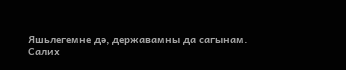Яшьлегемне дә, державамны да сагынам.
Салих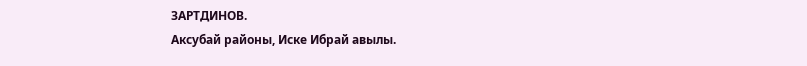ЗАРТДИНОВ.
Аксубай районы, Иске Ибрай авылы.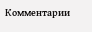Комментарии